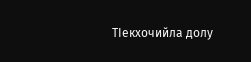ТIекхочийла долу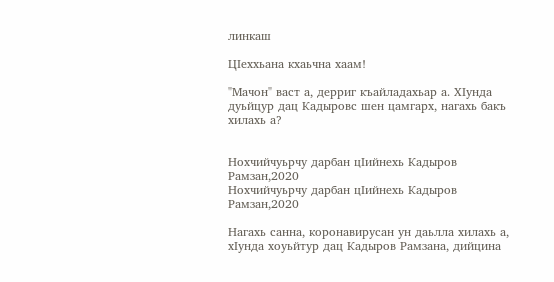линкаш

ЦIеххьана кхаьчна хаам!

"Мачон" васт а, дерриг къайладахьар а. ХIунда дуьйцур дац Кадыровс шен цамгарх, нагахь бакъ хилахь а?


Нохчийчуьрчу дарбан цIийнехь Кадыров Рамзан,2020
Нохчийчуьрчу дарбан цIийнехь Кадыров Рамзан,2020

Нагахь санна, коронавирусан ун даьлла хилахь а, хIунда хоуьйтур дац Кадыров Рамзана, дийцина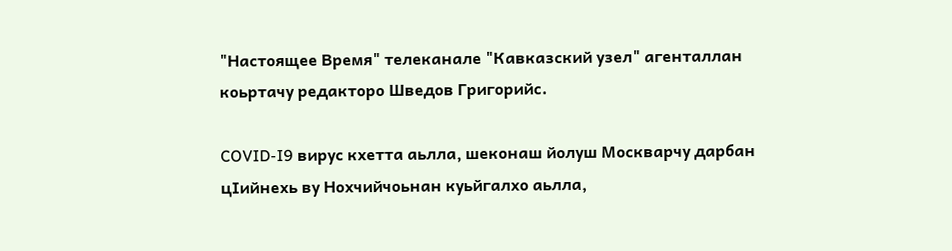"Настоящее Время" телеканале "Кавказский узел" агенталлан коьртачу редакторо Шведов Григорийс.

COVID-I9 вирус кхетта аьлла, шеконаш йолуш Москварчу дарбан цIийнехь ву Нохчийчоьнан куьйгалхо аьлла,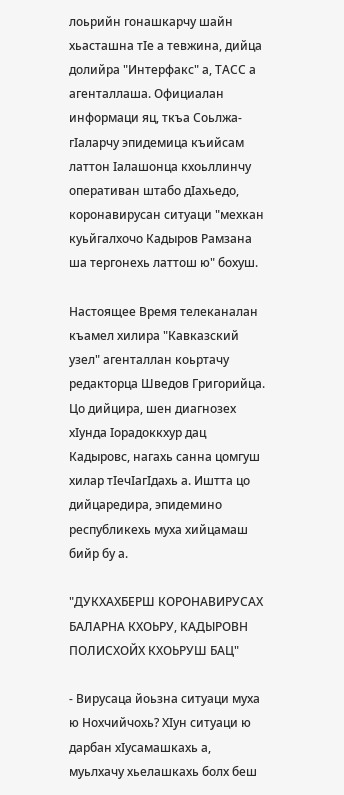лоьрийн гонашкарчу шайн хьасташна тIе а тевжина, дийца долийра "Интерфакс" а, ТАСС а агенталлаша. Официалан информаци яц, ткъа Соьлжа-гIаларчу эпидемица къийсам латтон Iалашонца кхоьллинчу оперативан штабо дIахьедо, коронавирусан ситуаци "мехкан куьйгалхочо Кадыров Рамзана ша тергонехь латтош ю" бохуш.

Настоящее Время телеканалан къамел хилира "Кавказский узел" агенталлан коьртачу редакторца Шведов Григорийца. Цо дийцира, шен диагнозех хIунда Iорадоккхур дац Кадыровс, нагахь санна цомгуш хилар тIечIагIдахь а. Иштта цо дийцаредира, эпидемино республикехь муха хийцамаш бийр бу а.

"ДУКХАХБЕРШ КОРОНАВИРУСАХ БАЛАРНА КХОЬРУ, КАДЫРОВН ПОЛИСХОЙХ КХОЬРУШ БАЦ"

- Вирусаца йоьзна ситуаци муха ю Нохчийчохь? ХIун ситуаци ю дарбан хIусамашкахь а, муьлхачу хьелашкахь болх беш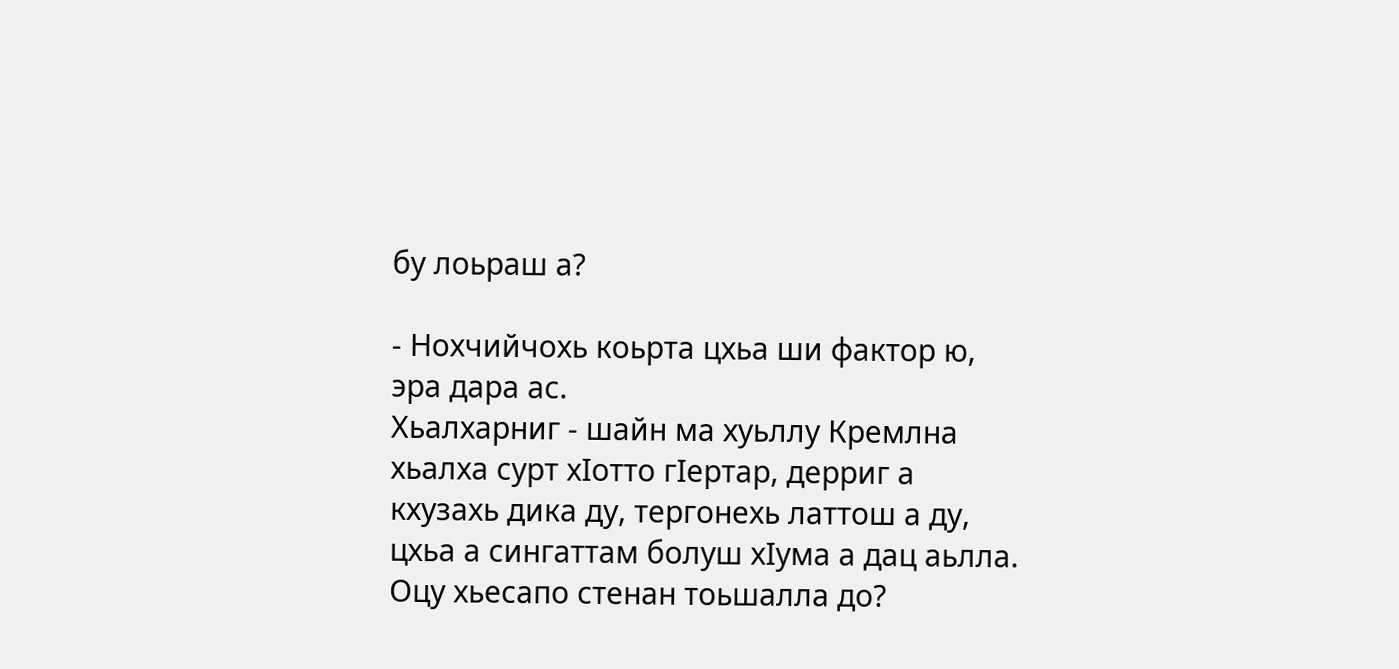бу лоьраш а?

- Нохчийчохь коьрта цхьа ши фактор ю, эра дара ас.
Хьалхарниг - шайн ма хуьллу Кремлна хьалха сурт хIотто гIертар, дерриг а кхузахь дика ду, тергонехь латтош а ду, цхьа а сингаттам болуш хIума а дац аьлла. Оцу хьесапо стенан тоьшалла до?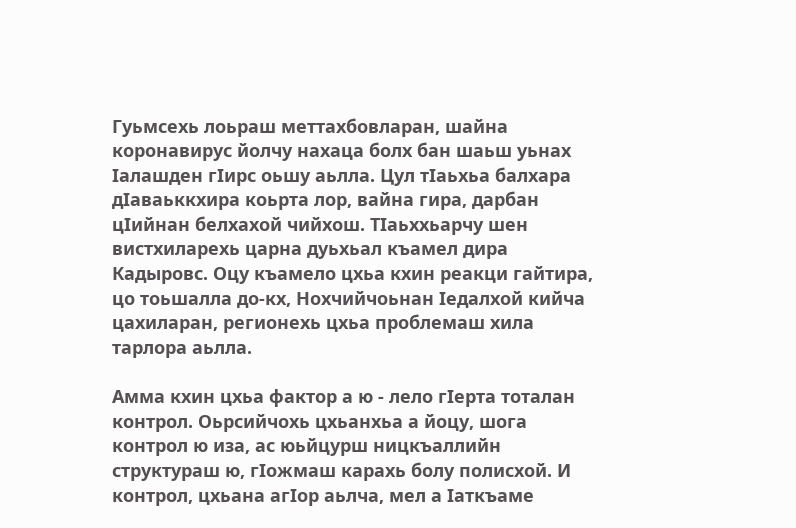Гуьмсехь лоьраш меттахбовларан, шайна коронавирус йолчу нахаца болх бан шаьш уьнах Iалашден гIирс оьшу аьлла. Цул тIаьхьа балхара дIаваьккхира коьрта лор, вайна гира, дарбан цIийнан белхахой чийхош. ТIаьххьарчу шен вистхиларехь царна дуьхьал къамел дира Кадыровс. Оцу къамело цхьа кхин реакци гайтира, цо тоьшалла до-кх, Нохчийчоьнан Iедалхой кийча цахиларан, регионехь цхьа проблемаш хила тарлора аьлла.

Амма кхин цхьа фактор а ю - лело гIерта тоталан контрол. Оьрсийчохь цхьанхьа а йоцу, шога контрол ю иза, ас юьйцурш ницкъаллийн структураш ю, гIожмаш карахь болу полисхой. И контрол, цхьана агIор аьлча, мел а Iаткъаме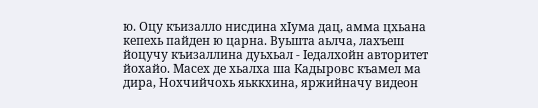ю. Оцу къизалло нисдина хIума дац, амма цхьана кепехь пайден ю царна. Вуьшта аьлча, лахъеш йоцучу къизаллина дуьхьал - Iедалхойн авторитет йохайо. Масех де хьалха ша Кадыровс къамел ма дира, Нохчийчохь яьккхина, яржийначу видеон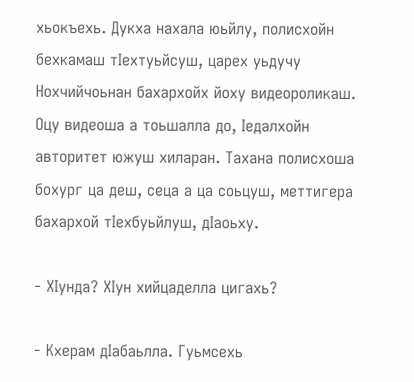хьокъехь. Дукха нахала юьйлу, полисхойн бехкамаш тIехтуьйсуш, царех уьдучу Нохчийчоьнан бахархойх йоху видеороликаш. Оцу видеоша а тоьшалла до, Iедалхойн авторитет южуш хиларан. Тахана полисхоша бохург ца деш, сеца а ца соьцуш, меттигера бахархой тIехбуьйлуш, дIаоьху.

- ХIунда? ХIун хийцаделла цигахь?

- Кхерам дIабаьлла. Гуьмсехь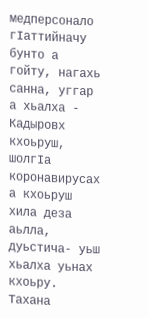медперсонало гIаттийначу бунто а гойту, нагахь санна, уггар а хьалха - Кадыровх кхоьруш, шолгIа коронавирусах а кхоьруш хила деза аьлла, дуьстича- уьш хьалха уьнах кхоьру.
Тахана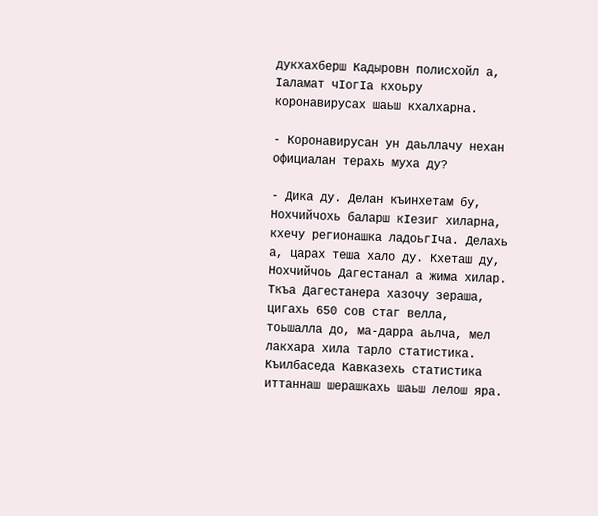дукхахберш Кадыровн полисхойл а, Iаламат чIогIа кхоьру коронавирусах шаьш кхалхарна.

- Коронавирусан ун даьллачу нехан официалан терахь муха ду?

- Дика ду. Делан къинхетам бу, Нохчийчохь баларш кIезиг хиларна, кхечу регионашка ладоьгIча. Делахь а, царах теша хало ду. Кхеташ ду, Нохчийчоь Дагестанал а жима хилар. Ткъа Дагестанера хазочу зераша, цигахь 650 сов стаг велла, тоьшалла до, ма-дарра аьлча, мел лакхара хила тарло статистика. Къилбаседа Кавказехь статистика иттаннаш шерашкахь шаьш лелош яра.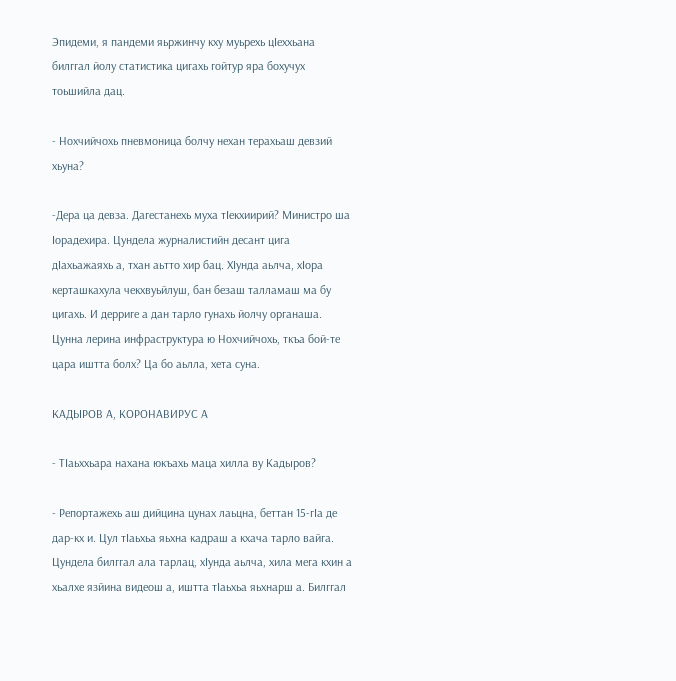Эпидеми, я пандеми яьржинчу кху муьрехь цIеххьана билггал йолу статистика цигахь гойтур яра бохучух тоьшийла дац.

- Нохчийчохь пневмоница болчу нехан терахьаш девзий хьуна?

-Дера ца девза. Дагестанехь муха тIекхиирий? Министро ша Iорадехира. Цундела журналистийн десант цига дIахьажаяхь а, тхан аьтто хир бац. ХIунда аьлча, хIора керташкахула чекхвуьйлуш, бан безаш талламаш ма бу цигахь. И дерриге а дан тарло гунахь йолчу органаша. Цунна лерина инфраструктура ю Нохчийчохь, ткъа бой-те цара иштта болх? Ца бо аьлла, хета суна.

КАДЫРОВ А, КОРОНАВИРУС А

- ТIаьххьара нахана юкъахь маца хилла ву Кадыров?

- Репортажехь аш дийцина цунах лаьцна, беттан 15-гIа де дар-кх и. Цул тIаьхьа яьхна кадраш а кхача тарло вайга. Цундела билггал ала тарлац, хIунда аьлча, хила мега кхин а хьалхе язйина видеош а, иштта тIаьхьа яьхнарш а. Билггал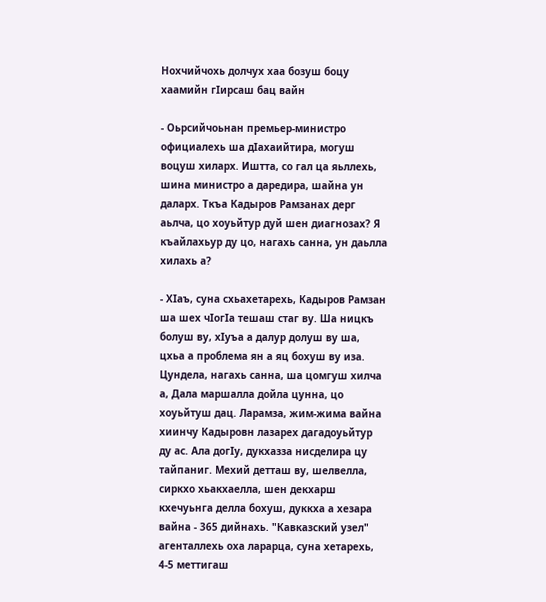Нохчийчохь долчух хаа бозуш боцу хаамийн гIирсаш бац вайн

- Оьрсийчоьнан премьер-министро официалехь ша дIахаийтира, могуш воцуш хиларх. Иштта, со гал ца яьллехь, шина министро а даредира, шайна ун даларх. Ткъа Кадыров Рамзанах дерг аьлча, цо хоуьйтур дуй шен диагнозах? Я къайлахьур ду цо, нагахь санна, ун даьлла хилахь а?

- ХIаъ, суна схьахетарехь, Кадыров Рамзан ша шех чIогIа тешаш стаг ву. Ша ницкъ болуш ву, хIуъа а далур долуш ву ша, цхьа а проблема ян а яц бохуш ву иза. Цундела, нагахь санна, ша цомгуш хилча а, Дала маршалла дойла цунна, цо хоуьйтуш дац. Ларамза, жим-жима вайна хиинчу Кадыровн лазарех дагадоуьйтур ду ас. Ала догIу, дукхазза нисделира цу тайпаниг. Мехий детташ ву, шелвелла, сиркхо хьакхаелла, шен декхарш кхечуьнга делла бохуш, дуккха а хезара вайна - 365 дийнахь. "Кавказский узел" агенталлехь оха ларарца, суна хетарехь, 4-5 меттигаш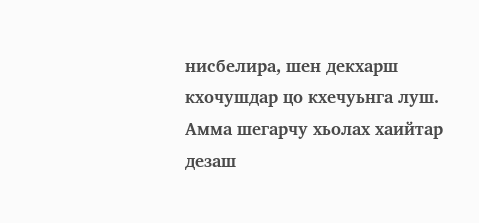нисбелира, шен декхарш кхочушдар цо кхечуьнга луш. Амма шегарчу хьолах хаийтар дезаш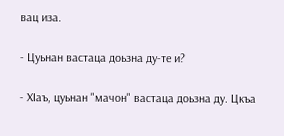вац иза.

- Цуьнан вастаца доьзна ду-те и?

- ХIаъ, цуьнан "мачон" вастаца доьзна ду. Цкъа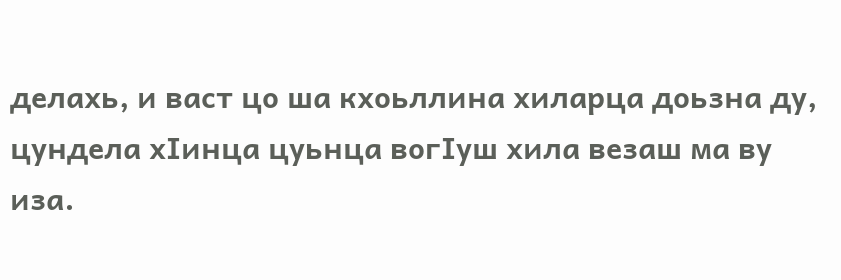делахь, и васт цо ша кхоьллина хиларца доьзна ду, цундела хIинца цуьнца вогIуш хила везаш ма ву иза.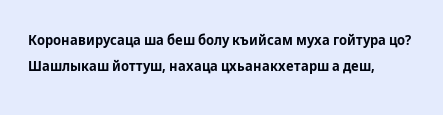Коронавирусаца ша беш болу къийсам муха гойтура цо? Шашлыкаш йоттуш, нахаца цхьанакхетарш а деш,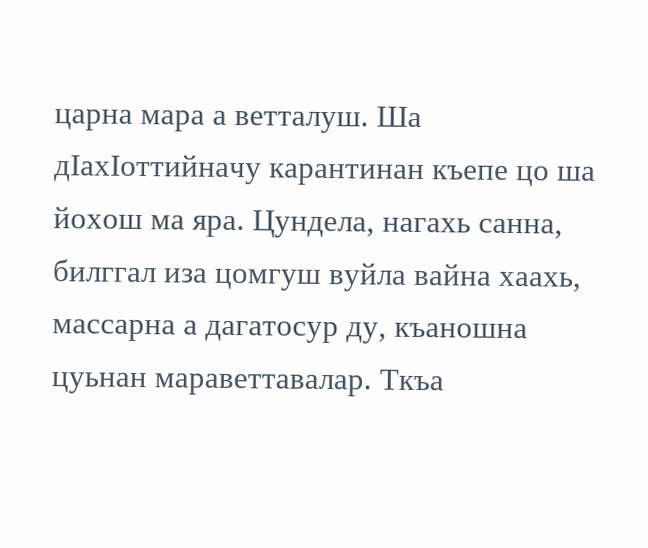царна мара а ветталуш. Ша дIахIоттийначу карантинан къепе цо ша йохош ма яра. Цундела, нагахь санна, билггал иза цомгуш вуйла вайна хаахь, массарна а дагатосур ду, къаношна цуьнан мараветтавалар. Ткъа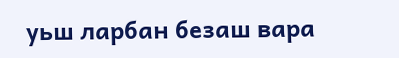уьш ларбан безаш вара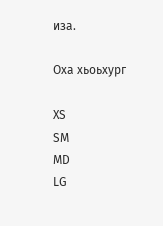иза.

Оха хьоьхург

XS
SM
MD
LG